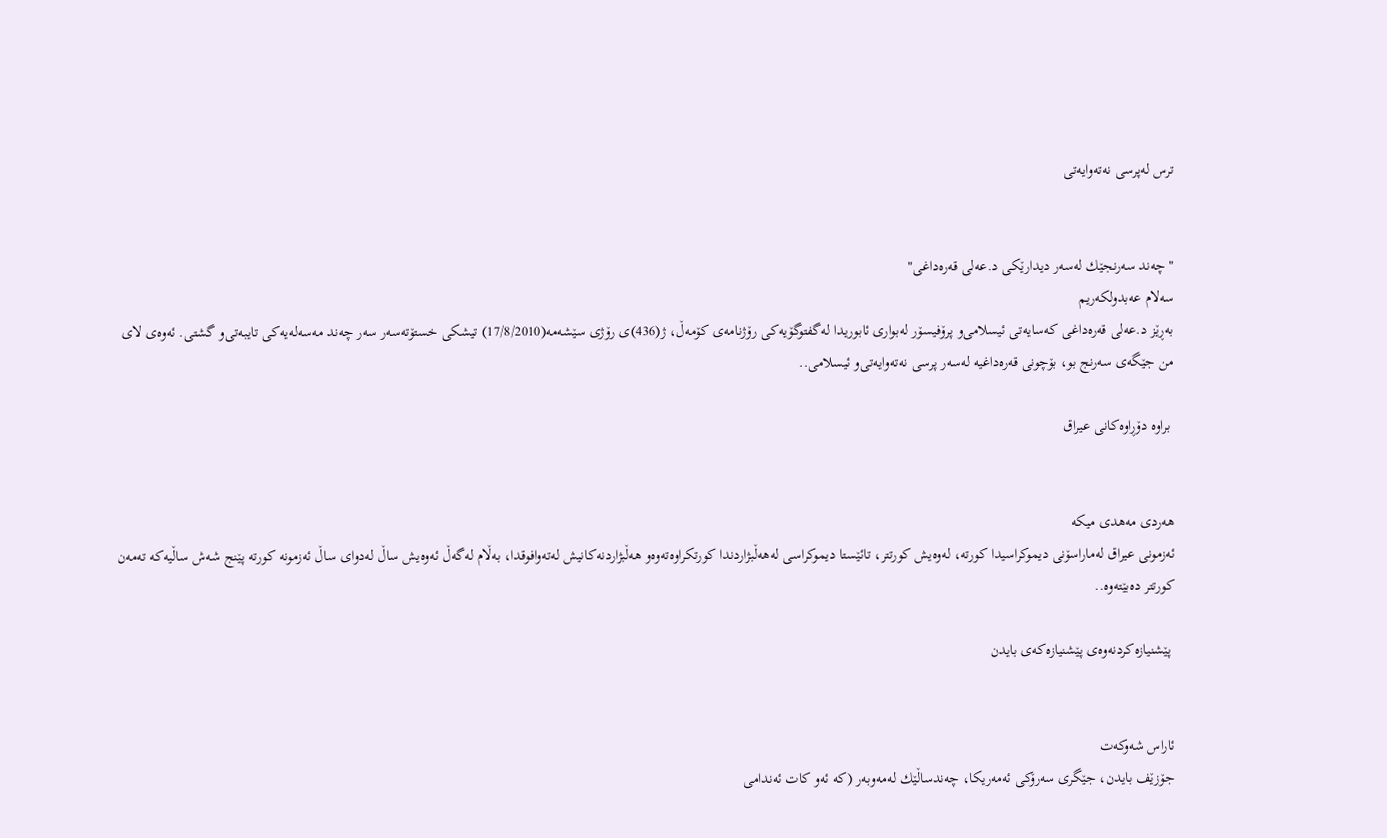ترس له‌پرسی‌ نه‌ته‌وایه‌تی‌


"چه‌ند سه‌رنجێك له‌سه‌ر دیدارێكی‌ د.عه‌لی‌ قه‌ره‌داغی‌"
سه‌لام عه‌بدولكه‌ریم
به‌ڕێز د.عه‌لی‌ قه‌ره‌داغی‌ كه‌سایه‌تی‌ ئیسلامی‌‌و پرۆفیسۆر له‌بواری‌ ئابوریدا له‌گفتوگۆیه‌كی‌ رۆژنامه‌ی‌ كۆمه‌ڵ، ژ(436)ی‌ رۆژی‌ سێشه‌مه‌(17/8/2010) تیشكی‌ خستۆته‌سه‌ر سه‌ر چه‌ند مه‌سه‌له‌یه‌كی‌ تایبه‌تی‌‌و گشتی‌. ئه‌وه‌ی‌ لای‌ من جێگه‌ی‌ سه‌رنج بو، بۆچونی‌ قه‌ره‌داغیه‌ له‌سه‌ر پرسی‌ نه‌ته‌وایه‌تی‌‌و ئیسلامی‌..

 براوه‌ دۆڕاوه‌كانی عیراق


هه‌ردی مه‌هدی میكه‌
ئه‌زمونی عیراق له‌ماراسۆنی دیموكراسیدا كورته‌، له‌وه‌یش كورتتر، تائێستا دیموكراسی له‌هه‌ڵبژاردندا كورتكراوه‌ته‌وه‌‌و هه‌ڵبژاردنه‌كانیش له‌ته‌وافوقدا، به‌ڵام له‌گه‌ڵ ئه‌وه‌یش ساڵ له‌دوای ساڵ ئه‌زمونه‌ كورته‌ پێنج شه‌ش ساڵیه‌كه‌ ته‌مه‌ن كورتتر ده‌بێته‌وه‌..

 پێشنیازه‌كردنه‌وه‌ی‌ پێشنیازه‌كه‌ی‌ بایدن


ئاراس شه‌وكه‌ت
جۆزێف بایدن، جێگری‌ سه‌رۆكی‌ ئه‌مه‌ریكا، چه‌ندساڵێك له‌مه‌وبه‌ر (كه‌ ئه‌‌و كات ئه‌ندامی‌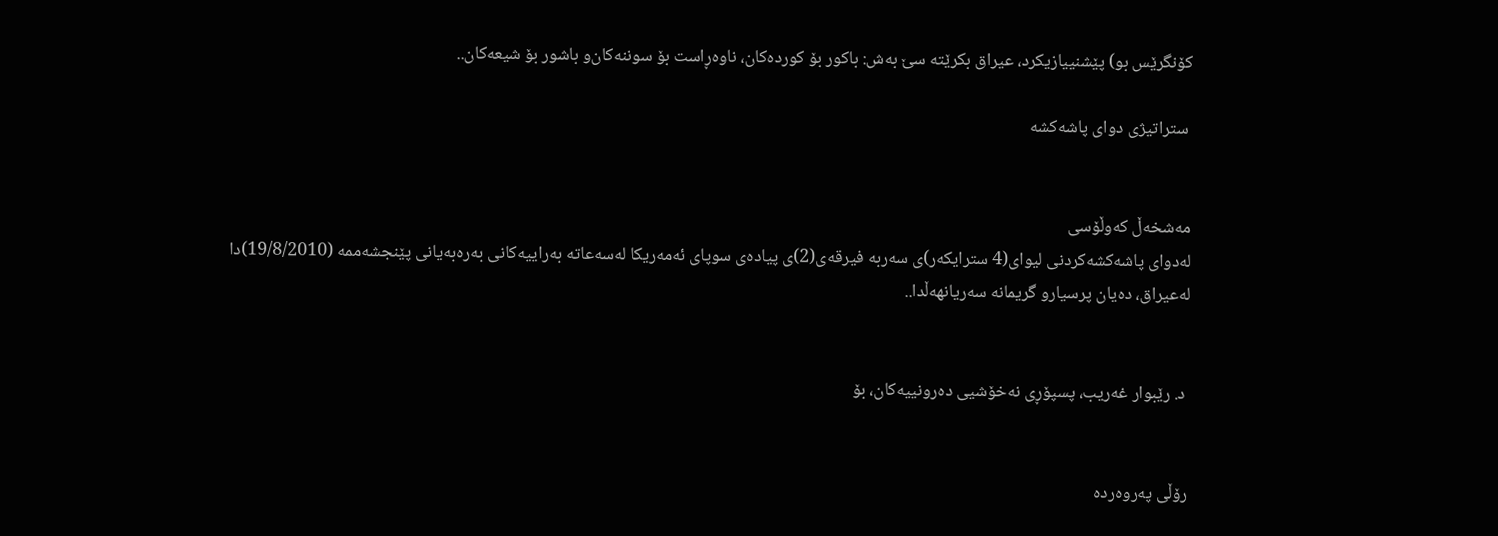كۆنگرێس بو) پێشنییازیكرد، عیراق بكرێته‌ سێ به‌ش: باكور بۆ كورده‌كان، ناوه‌ڕاست بۆ سوننه‌كان‌و باشور بۆ شیعه‌كان..

 ستراتیژی‌ دوای‌ پاشه‌كشه‌


مه‌شخه‌ڵ‌ كه‌وڵۆسی‌
له‌دوای‌ پاشه‌كشه‌كردنی‌ لیوای‌(4 سترایكه‌ر)ی‌ سه‌ربه‌ فیرقه‌ی‌(2)ی‌ پیاده‌ی‌ سوپای‌ ئه‌مه‌ریكا له‌سه‌عاته‌ به‌راییه‌كانی‌ به‌ره‌به‌یانی‌ پێنجشه‌ممه‌ (19/8/2010)دا له‌عیراق، ده‌یان پرسیارو گریمانه‌ سه‌ریانهه‌ڵدا..


 د. رێبوار غه‌ریب، پسپۆڕی‌ نه‌خۆشیی‌ ده‌رونییه‌كان، بۆ


رۆڵی په‌روه‌رده‌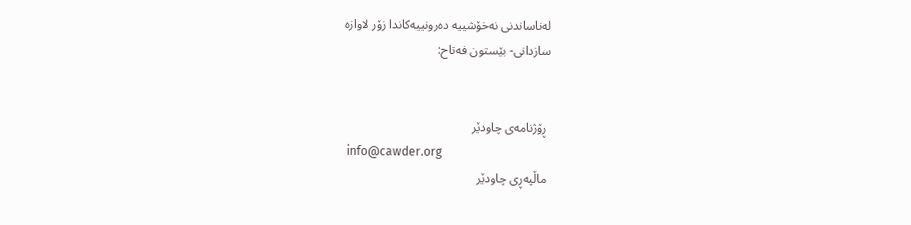له‌ناساندنی نه‌خۆشییه‌ ده‌رونییه‌كاندا زۆر لاوازه‌
سازدانی- بێستون فه‌تاح:


 ڕۆژنامه‌ی چاودێر
 info@cawder.org
 ماڵپه‌ڕی چاودێر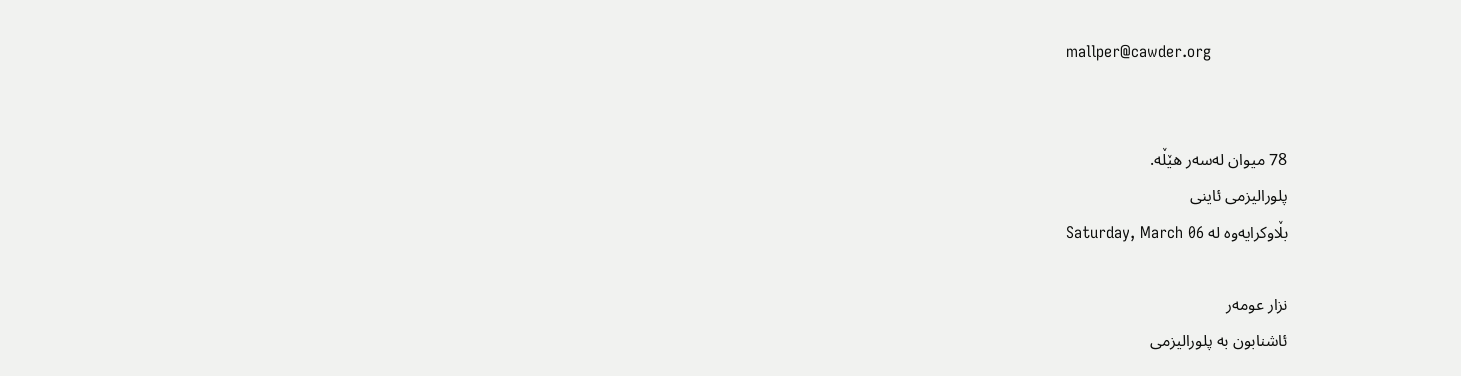mallper@cawder.org


78 ميوان له‌سه‌ر هێڵه‌.
پلورالیزمی‌ ئاینی‌
بڵاوكرایه‌وه‌ له Saturday, March 06

نزار عومه‌ر
ئاشنابون به‌ پلورالیزمی‌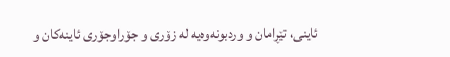ئاینی‌، تێڕامان و وردبونه‌وه‌یه‌ له‌ زۆری‌ و جۆراوجۆری‌ ئاینه‌كان و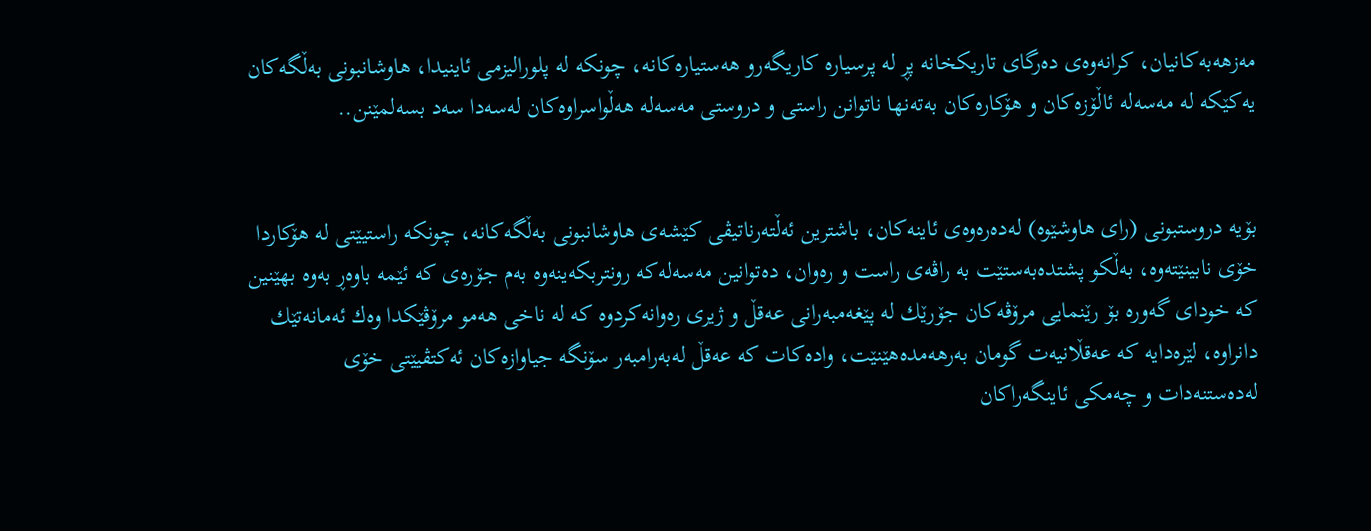مه‌زهه‌به‌كانیان، كرانه‌وه‌ی‌ ده‌رگای‌ تاریكخانه‌ پڕ له‌ پرسیاره‌ كاریگه‌رو هه‌ستیاره‌كانه‌، چونكه‌ له‌ پلورالیزمی‌ ئاینیدا، هاوشانبونی‌ به‌ڵگه‌كان یه‌كێكه‌ له‌ مه‌سه‌له‌ ئاڵۆزه‌كان و هۆكاره‌كان به‌ته‌نها ناتوانن راستی‌ و دروستی‌ مه‌سه‌له‌ هه‌ڵواسراوه‌كان له‌سه‌دا سه‌د بسه‌لمێنن..


بۆیه‌ دروستبونی‌ (رای‌ هاوشێوه‌) له‌ده‌ره‌وه‌ی‌ ئاینه‌كان، باشترین ئه‌ڵته‌رناتیڤی‌ كێشه‌ی‌ هاوشانبونی‌ به‌ڵگه‌كانه‌، چونكه‌ راستیێتی‌ له‌ هۆكاردا خۆی‌ نابینێته‌وه‌، به‌ڵكو پشتده‌به‌ستێت به‌ راڤه‌ی‌ راست و ره‌وان، ده‌توانین مه‌سه‌له‌كه‌ رونتربكه‌ینه‌وه‌ به‌م جۆره‌ی‌ كه‌ ئێمه‌ باوه‌ڕ به‌وه‌ بهێنین كه‌ خودای‌ گه‌وره‌ بۆ رێنمایی‌ مرۆڤه‌كان جۆرێك له‌ پێغه‌مبه‌رانی‌ عه‌قڵ و ژیری‌ ره‌وانه‌كردوه‌ كه‌ له‌ ناخی‌ هه‌مو مرۆڤێكدا وه‌ك ئه‌مانه‌تێك دانراوه‌، لێره‌دایه‌ كه‌ عه‌قڵانیه‌ت گومان به‌رهه‌مده‌هێنێت، واده‌كات كه‌ عه‌قڵ له‌به‌رامبه‌ر سۆنگه‌ جیاوازه‌كان ئه‌كتڤیێتی‌ خۆی‌ له‌ده‌ستنه‌دات و چه‌مكی‌ ئاینگه‌راكان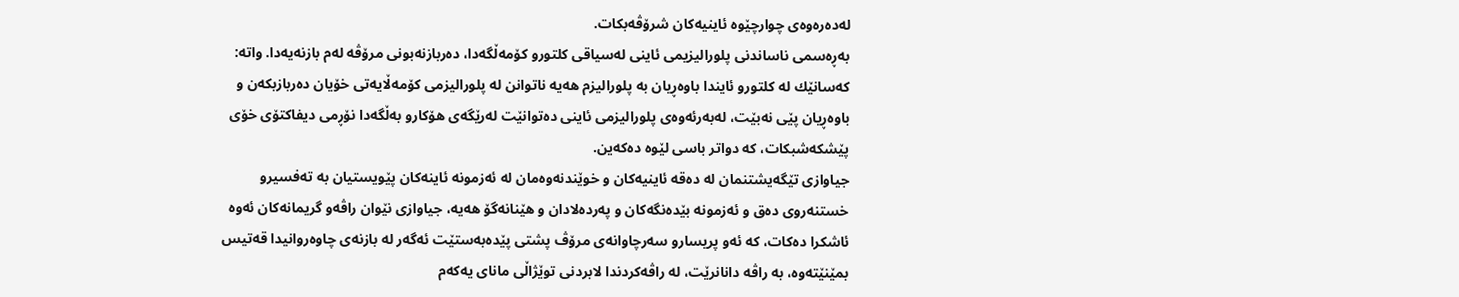له‌ده‌ره‌وه‌ی‌ چوارچێوه‌ ئاینیه‌كان شرۆڤه‌بكات.
به‌ڕه‌سمی‌ ناساندنی‌ پلورالیزیمی‌ ئاینی‌ له‌سیاقی‌ كلتورو كۆمه‌ڵگه‌دا، ده‌ربازنه‌بونی‌ مرۆڤه‌ له‌م بازنه‌یه‌دا. واته‌: كه‌سانێك له‌ كلتورو ئایندا باوه‌ڕیان به‌ پلورالیزم هه‌یه‌ ناتوانن له‌ پلورالیزمی‌ كۆمه‌ڵایه‌تی‌ خۆیان ده‌ربازبكه‌ن و باوه‌ڕیان پێی‌ نه‌بێت، له‌به‌رئه‌وه‌ی‌ پلورالیزمی‌ ئاینی‌ ده‌توانێت له‌رێگه‌ی‌ هۆكارو به‌ڵگه‌دا نۆڕمی‌ دیفاكتۆی‌ خۆی‌ پێشكه‌شبكات، كه‌ دواتر باسی‌ لێوه‌ ده‌كه‌ین.
جیاوازی‌ تێگه‌یشتنمان له‌ ده‌قه‌ ئاینیه‌كان و خوێندنه‌وه‌مان له‌ ئه‌زمونه‌ ئاینه‌كان پێویستیان به‌ ته‌فسیرو خستنه‌روی‌ ده‌ق و ئه‌زمونه‌ بێده‌نگه‌كان و په‌رده‌لادان و هێنانه‌گۆ هه‌یه‌، جیاوازی‌ نێوان راڤه‌و گریمانه‌كان ئه‌وه‌ ئاشكرا ده‌كات، كه‌ ئه‌و پریسارو سه‌رچاوانه‌ی‌ مرۆڤ پشتی‌ پێده‌به‌ستێت ئه‌گه‌ر له‌ بازنه‌ی‌ چاوه‌روانیدا قه‌تیس بمێنێته‌وه‌، به‌ راڤه‌ دانانرێت، له‌ راڤه‌كردندا لابردنی‌ توێژاڵی‌ مانای‌ یه‌كه‌م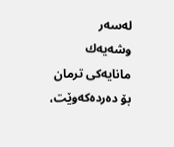له‌سه‌ر وشه‌یه‌ك مانایه‌كی‌ ترمان بۆ ده‌رده‌كه‌وێت،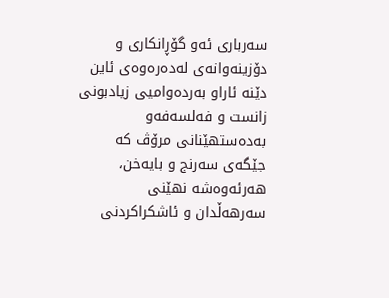سه‌رباری‌ ئه‌و گۆڕانكاری‌ و دۆزینه‌وانه‌ی‌ له‌ده‌ره‌وه‌ی‌ ئاین دێنه‌ ئاراو به‌رده‌وامیی‌ زیادبونی‌ زانست و فه‌لسه‌فه‌و به‌ده‌ستهێنانی‌ مرۆڤ كه‌ جێگه‌ی‌ سه‌رنج و بایه‌خن، هه‌رئه‌وه‌شه‌ نهێنی‌ سه‌رهه‌ڵدان و ئاشكراكردنی‌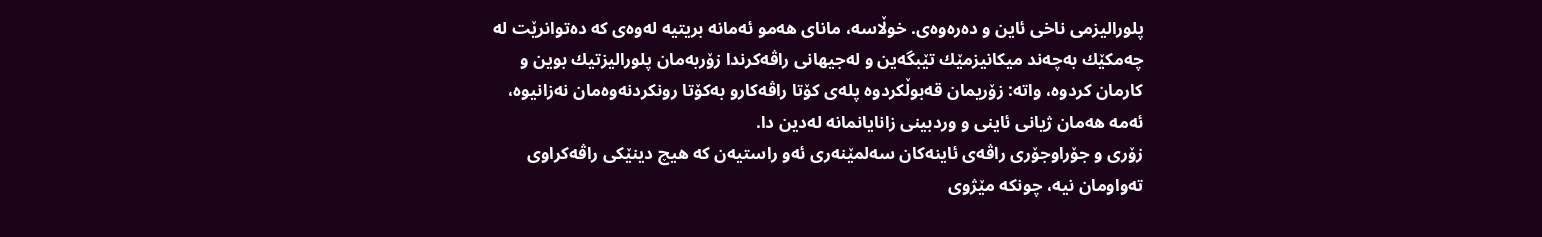پلورالیزمی‌ ناخی‌ ئاین و ده‌ره‌وه‌ی‌. خوڵاسه‌، مانای‌ هه‌مو ئه‌مانه‌ بریتیه‌ له‌وه‌ی‌ كه‌ ده‌توانرێت له‌ چه‌مكێك به‌چه‌ند میكانیزمێك تێبگه‌ین و له‌جیهانی‌ راڤه‌كرندا زۆربه‌مان پلورالیزتیك بوین و كارمان كردوه‌، واته‌: زۆریمان قه‌بوڵكردوه‌ پله‌ی‌ كۆتا راڤه‌كارو به‌كۆتا رونكردنه‌وه‌مان نه‌زانیوه‌، ئه‌مه‌ هه‌مان ژیانی‌ ئاینی‌ و وردبینی‌ زانایانمانه‌ له‌دین دا.
زۆری‌ و جۆراوجۆری‌ راڤه‌ی‌ ئاینه‌كان سه‌لمێنه‌ری‌ ئه‌و راستیه‌ن كه‌ هیچ دینێكی‌ راڤه‌كراوی‌ ته‌واومان نیه‌، چونكه‌ مێژوی‌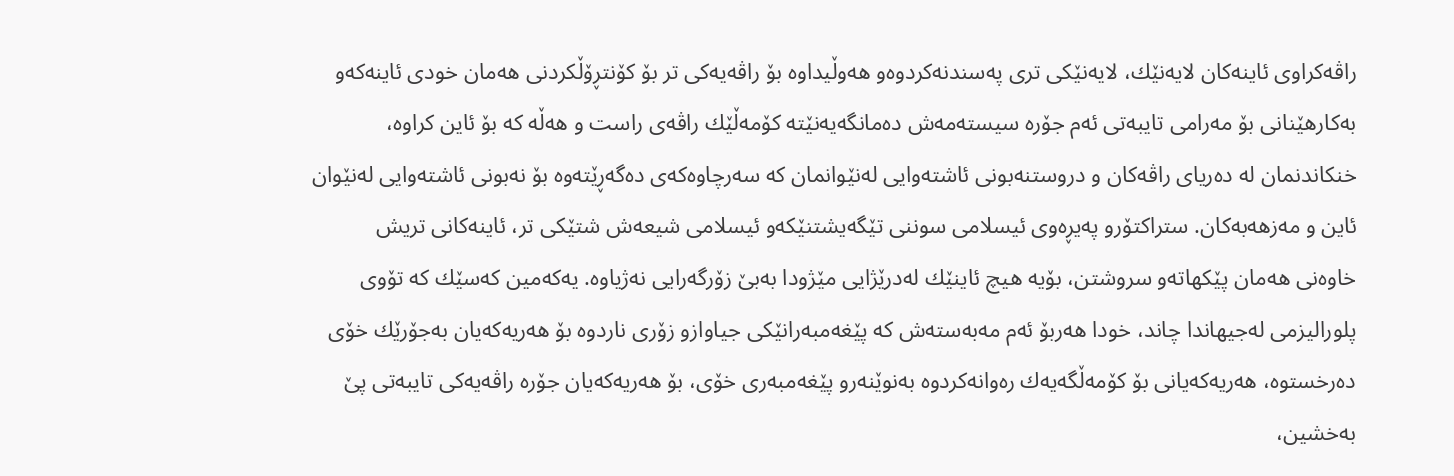راڤه‌كراوی‌ ئاینه‌كان لایه‌نێك، لایه‌نێكی‌ تری‌ په‌سندنه‌كردوه‌و هه‌وڵیداوه‌ بۆ راڤه‌یه‌كی‌ تر بۆ كۆنتڕۆڵكردنی‌ هه‌مان خودی‌ ئاینه‌كه‌و به‌كارهێنانی‌ بۆ مه‌رامی‌ تایبه‌تی‌ ئه‌م جۆره‌ سیسته‌مه‌ش ده‌مانگه‌یه‌نێته‌ كۆمه‌ڵێك راڤه‌ی‌ راست و هه‌ڵه‌ كه‌ بۆ ئاین كراوه‌، خنكاندنمان له‌ ده‌ریای‌ راڤه‌كان و دروستنه‌بونی‌ ئاشته‌وایی‌ له‌نێوانمان كه‌ سه‌رچاوه‌كه‌ی‌ ده‌گه‌ڕێته‌وه‌ بۆ نه‌بونی‌ ئاشته‌وایی‌ له‌نێوان ئاین و مه‌زهه‌به‌كان. ستراكتۆرو په‌یڕه‌وی‌ ئیسلامی‌ سوننی‌ تێگه‌یشتنێكه‌و ئیسلامی‌ شیعه‌ش شتێكی‌ تر، ئاینه‌كانی‌ تریش خاوه‌نی‌ هه‌مان پێكهاته‌و سروشتن، بۆیه‌ هیچ ئاینێك له‌درێژایی‌ مێژودا به‌بێ‌ زۆرگه‌رایی‌ نه‌ژیاوه‌. یه‌كه‌مین كه‌سێك كه‌ تۆوی‌ پلورالیزمی‌ له‌جیهاندا چاند، خودا هه‌ربۆ ئه‌م مه‌به‌سته‌ش كه‌ پێغه‌مبه‌رانێكی‌ جیاوازو زۆری‌ ناردوه‌ بۆ هه‌ریه‌كه‌یان به‌جۆرێك خۆی‌ ده‌رخستوه‌، هه‌ریه‌كه‌یانی‌ بۆ كۆمه‌ڵگه‌یه‌ك ره‌وانه‌كردوه‌ به‌نوێنه‌رو پێغه‌مبه‌ری‌ خۆی‌، بۆ هه‌ریه‌كه‌یان جۆره‌ راڤه‌یه‌كی‌ تایبه‌تی‌ پێ‌ به‌خشین،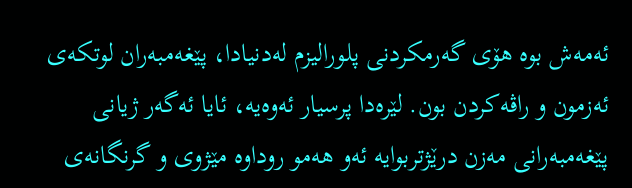ئه‌مه‌ش بوه‌ هۆی‌ گه‌رمكردنی‌ پلورالیزم له‌دنیادا، پێغه‌مبه‌ران لوتكه‌ی‌ ئه‌زمون و راڤه‌كردن بون. لێره‌دا پرسیار ئه‌وه‌یه‌، ئایا ئه‌گه‌ر ژیانی‌ پێغه‌مبه‌رانی‌ مه‌زن درێژتربوایه‌ ئه‌و هه‌مو روداوه‌ مێژوی‌ و گرنگانه‌ی‌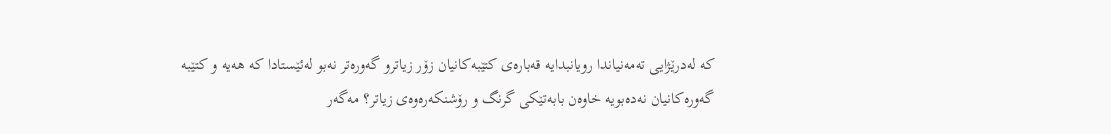كه‌ له‌درێژایی‌ ته‌مه‌نیاندا رویانبدایه‌ قه‌باره‌ی‌ كتێبه‌كانیان زۆر زیاترو گه‌وره‌تر نه‌بو له‌ئێستادا كه‌ هه‌یه‌ و كتێبه‌ گه‌وره‌كانیان نه‌ده‌بویه‌ خاوه‌ن بابه‌تێكی‌ گرنگ و رۆشنكه‌ره‌وه‌ی‌ زیاتر؟ مه‌گه‌ر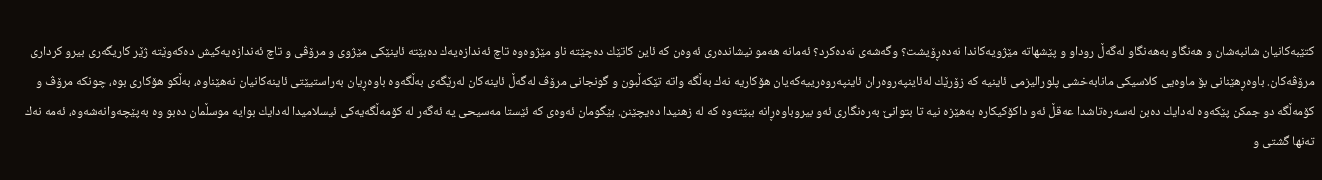كتێبه‌كانیان شانبه‌شان و هه‌نگاو به‌هه‌نگاو له‌گه‌ڵ روداو و پێشهاته‌ مێژویه‌كاندا نه‌ده‌ڕۆیشت؟ وگه‌شه‌ی‌ نه‌ده‌كرد؟ ئه‌مانه‌ هه‌مو نیشانده‌ری‌ ئه‌وه‌ن كه‌ ئاین كاتێك ده‌چێته‌ ناو مێژوه‌وه‌ تاچ ئه‌ندازه‌یه‌ك ده‌بێته‌ ئاینێكی‌ مێژوی‌ و مرۆڤی‌ و تاچ ئه‌ندازه‌یه‌كیش ده‌كه‌وێته‌ ژێر كاریگه‌ری‌ بیرو كرداری‌ مرۆڤه‌كان. باوه‌ڕهێنانی‌ بۆ ماوه‌یی‌ كلاسیكی‌ مانابه‌خشی‌ پلورالیزمی‌ ئاینیه‌ كه‌ زۆرێك له‌ئاینپه‌روه‌ران ئاینپه‌روه‌رییه‌كه‌یان هۆكاریه‌ نه‌ك به‌ڵگه‌ واته‌ تێكه‌ڵبون و گونجانی‌ مرۆڤ له‌گه‌ڵ ئاینه‌كان له‌رێگه‌ی‌ به‌ڵگه‌وه‌ باوه‌ڕیان به‌راستیێتی‌ ئاینه‌كانیان نه‌هێناوه‌، به‌ڵكو هۆكاری‌ بوه‌، چونكه‌ مرۆڤ و كۆمه‌ڵگه‌ دو جمكن پێكه‌وه‌ له‌دایك ده‌بن له‌سه‌ره‌تاشدا عه‌قڵ ئه‌و داكۆكیكاره‌ به‌هێزه‌ نیه‌ تا بتوانێ‌ به‌ره‌نگاری‌ ئه‌و بیروباوه‌ڕانه‌ ببێته‌وه‌ كه‌ له‌ زهنیدا ده‌یچێنن. بێگومان ئه‌وه‌ی‌ كه‌ ئێستا مه‌سیحی‌ یه‌ ئه‌گه‌ر له‌ كۆمه‌ڵگه‌یه‌كی‌ ئیسلامیدا له‌دایك بوایه‌ موسڵمان ده‌بو وه‌ به‌پێچه‌وانه‌شه‌وه‌، ئه‌مه‌ نه‌ك ته‌نها گشتی‌ و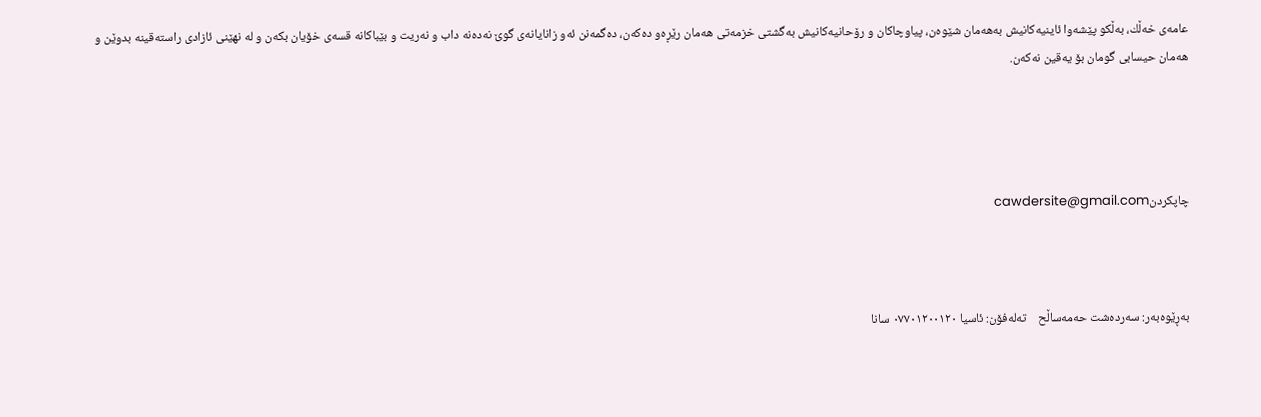عامه‌ی‌ خه‌ڵك، به‌ڵكو پێشه‌وا ئاینیه‌كانیش به‌هه‌مان شێوه‌ن، پیاوچاكان و رۆحانیه‌كانیش به‌گشتی‌ خزمه‌تی‌ هه‌مان رێڕه‌و ده‌كه‌ن، ده‌گمه‌نن ئه‌و زانایانه‌ی‌ گوێ‌ نه‌ده‌نه‌ داب و نه‌ریت و بێباكانه‌ قسه‌ی‌ خۆیان بكه‌ن و له‌ نهێنی‌ ئازادی‌ راسته‌قینه‌ بدوێن و هه‌مان حیسابی‌ گومان بۆ یه‌قین نه‌كه‌ن.




چاپكردنcawdersite@gmail.com



به‌ڕێوه‌به‌ر: سه‌رده‌شت حه‌مه‌ساڵح    ته‌له‌فۆن: ئاسیا ٠٧٧٠١٢٠٠١٢٠ سانا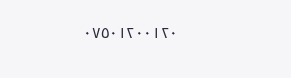٠٧٥٠١٢٠٠١٢٠    ‌